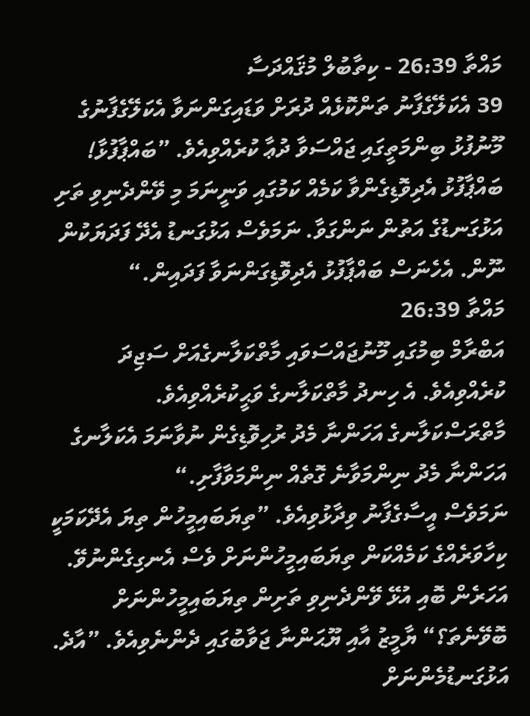މައްތާ 26:39 - ކިތާބުލް މުޤައްދަސާ
39 އެކަލޭގެފާނު ތަންކޮޅެއް ދުރަށް ވަޑައިގަންނަވާ އެކަލޭގެފާނުގެ މޫނުފުޅު ބިންމަތީގައި ޖައްސަވާ ދުޢާ ކުރެއްވިއެވެ. ”ބައްޕާފުޅާ! ބައްޕާފުޅު އެދިވޮޑިގެންވާ ކަމެއް ކަމުގައި ވަނީނަމަ މި ވޭންދެނިވި ތަށި އަޅުގަނޑުގެ އަތުން ނަންގަވާ. ނަމަވެސް އަޅުގަނޑު އެދޭ ފަދަޔަކުން ނޫން. އެހެނަސް ބައްޕާފުޅު އެދިވޮޑިގަންނަވާ ފަދައިން.“
މައްތާ 26:39
އަބްރާމް ބިމުގައި މޫނުޖައްސަވައި މާތްކަލާނގެއަށް ސަޖިދަ ކުރެއްވިއެވެ. އެ ހިނދު މާތްކަލާނގެ ވަޙީކުރެއްވިއެވެ.
މާތްރަސްކަލާނގެ އަހަންނާ މެދު ރުހިވޮޑިގެން ނުވާނަމަ އެކަލާނގެ އަހަންނާ މެދު ނިންމަވާނެ ގޮތެއް ނިންމަވާފާށި.“
ނަމަވެސް އީސާގެފާނު ވިދާޅުވިއެވެ. ”ތިޔަބައިމީހުން ތިޔަ އެދޭކަމަކީ ކިހާވަރެއްގެ ކަމެއްކަން ތިޔަބައިމީހުންނަށް ވެސް އެނގިގެންނުވޭ. އަހަރެން ބޮއި އުޅޭ ވޭންދެނިވި ތަށިން ތިޔަބައިމީހުންނަށް ބޮވޭނެތަ؟“ ޔާމީޒު އާއި ޔޫޙަންނާ ޖަވާބުގައި ދެންނެވިއެވެ. ”އާދެ. އަޅުގަނޑުމެންނަށް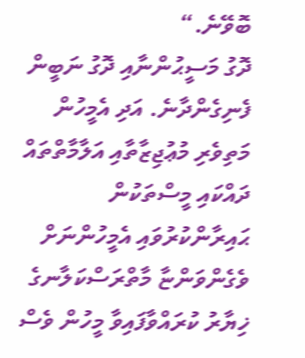ބޮވޭނެ.“
ދޮގު މަސީޙުންނާއި ދޮގު ނަބީން ފެނިގެންދާނެ. އަދި އެމީހުން މަތިވެރި މުޢުޖިޒާތާއި އަލާމާތްތައް ދައްކައި މީސްތަކުން ޙައިރާންކުރުވައި އެމީހުންނަށް ވެގެންވަންޏާ މާތްރަސްކަލާނގެ ޚިޔާރު ކުރައްވާފައިވާ މީހުން ވެސް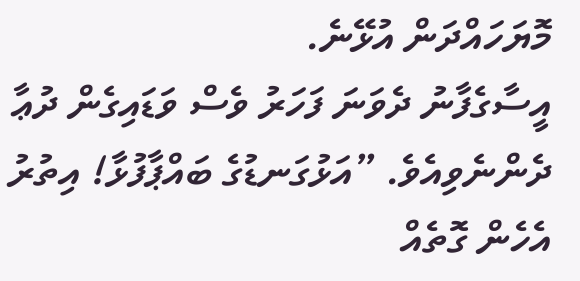މޮޔަހައްދަން އުޅޭނެ.
އީސާގެފާނު ދެވަނަ ފަހަރު ވެސް ވަޑައިގެން ދުޢާ ދެންނެވިއެވެ. ”އަޅުގަނޑުގެ ބައްޕާފުޅާ! އިތުރު އެހެން ގޮތެއް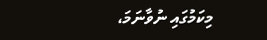މިކަމުގައި ނުވާނަމަ،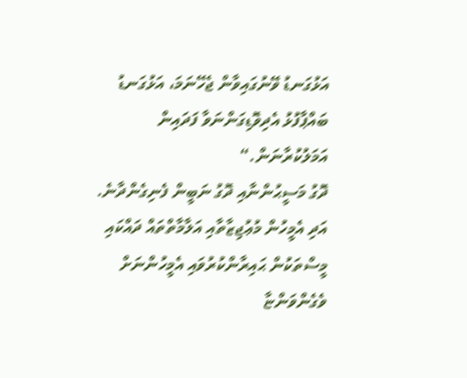އަޅުގަނޑު ވޭނުގައިވާން ޖެހޭނަމަ، އަޅުގަނޑު ބައްޕާފުޅު އެދިވޮޑިގަންނަވާ ފަދައިން އަމަލުކުރާނަން.“
ދޮގު މަސީޙުންނާއި ދޮގު ނަބީން ފެނިގެންދާނެ. އަދި އެމީހުން މުޢުޖިޒާތާއި އަލާމާތްތައް ދައްކައި މީސްތަކުން ޙައިރާންކުރުވައި އެމީހުންނަށް ވެގެންވަންޏާ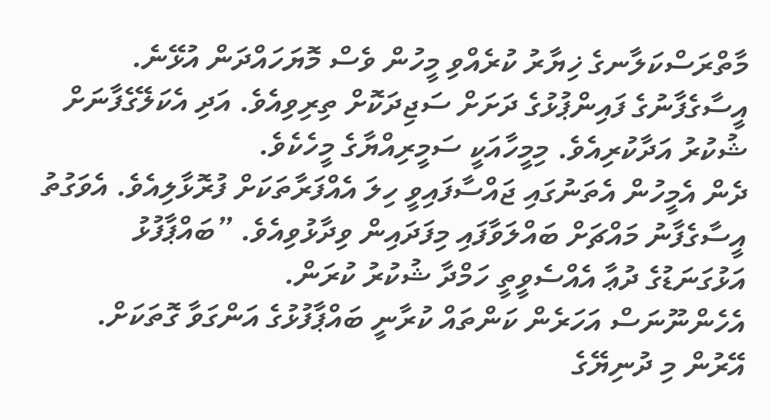މާތްރަސްކަލާނގެ ޚިޔާރު ކުރެއްވި މީހުން ވެސް މޮޔަހައްދަން އުޅޭނެ.
އީސާގެފާނުގެ ފައިންޕުޅުގެ ދަށަށް ސަޖިދަކޮށް ތިރިވިއެވެ. އަދި އެކަލޭގެފާނަށް ޝުކުރު އަދާކުރިއެވެ. މިމީހާއަކީ ސަމީރިއްޔާގެ މީހެކެވެ.
ދެން އެމީހުން އެތަނުގައި ޖައްސާފައިވީ ހިލަ އެއްފަރާތަކަށް ފުރޮޅާލިއެވެ. އެވަގުތު އީސާގެފާނު މައްޗަށް ބައްލަވާފައި މިފަދައިން ވިދާޅުވިއެވެ. ”ބައްޕާފުޅު އަޅުގަނަޑުގެ ދުޢާ އެއްސެވީތީ ހަމްދާ ޝުކުރު ކުރަން.
އެހެންނޫނަސް އަހަރެން ކަންތައް ކުރާނީ ބައްޕާފުޅުގެ އަންގަވާ ގޮތަކަށް. އޭރުން މި ދުނިޔޭގެ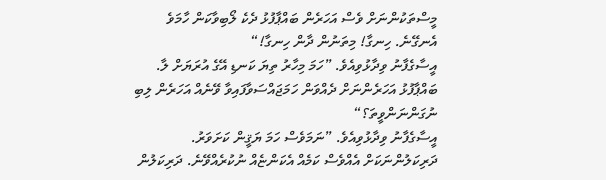މީސްތަކުންނަށް ވެސް އަހަރެން ބައްޕާފުޅު ދެކެ ލޯބިވާކަން ހާމަވެ އެނގޭނެ. ހިނގާ! މިތަނުން ދާން ހިނގާ!“
އީސާގެފާނު ވިދާޅުވިއެވެ. ”ހަމަ މިހާރު ތިޔަ ކަނޑި އޭގެ އުރަޔަށް ލާ. ބައްޕާފުޅު އަހަރެންނަށް ދެއްވަން ހަމަޖައްސަވާފައިވާ ވޭނެއް އަހަރެން ލިބި ނުގަންނަންވީތަ؟“
އީސާގެފާނު ވިދާޅުވިއެވެ. ”ނަމަވެސް ހަމަ ޔަޤީން ކަށަވަރު. ދަރިކަލުންނަކަށް އެއްވެސް ކަމެއް އެކަންޏެއް ނުކުރެއްވޭނެ. ދަރިކަލުން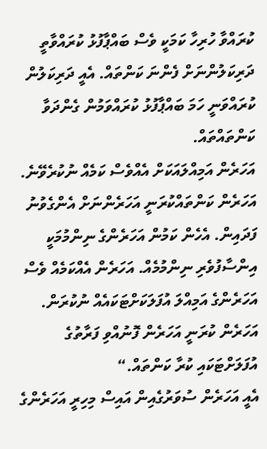ކުރައްވާ ހުރިހާ ކަމަކީ ވެސް ބައްޕާފުޅު ކުރައްވާތީ ދަރިކަލުންނަށް ފެންނަ ކަންތައް. އެއީ ދަރިކަލުން ކުރައްވަނީ ހަމަ ބައްޕާފުޅު ކުރައްވަމުން ގެންދަވާ ކަންތައްތައް.
އަހަރެން އަމިއްލައަކަށް އެއްވެސް ކަމެއް ނުކުރެވޭނެ. އަހަރެން ކަންތައްކުރަނީ އަހަރެންނަށް އެންގެވުނު ފަދައިން. އެހެން ކަމުން އަހަރެންގެ ނިންމުމަކީ އިންސާފުވެރި ނިންމުމެއް. އަހަރެން އެއްކަމެއް ވެސް އަހަރެންގެ އަމިއްލަ އުފަލަކަށްޓަކައެއް ނުކުރަން. އަހަރެން ކުރަނީ އަހަރެން ފޮނުއްވި ފަރާތުގެ އުފަލަށްޓަކައި ކުރާ ކަންތައް.“
އެއީ އަހަރެން ސުވަރުގެއިން އައިސް މިހިރީ އަހަރެންގެ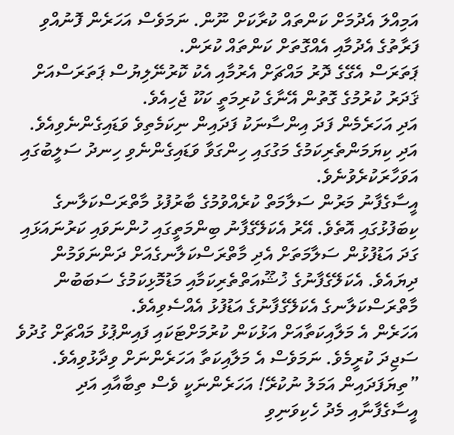އަމިއްލަ އެދުމަށް ކަންތައް ކުރާކަށް ނޫން. ނަމަވެސް އަހަރެން ފޮނުއްވި ފަރާތުގެ އެދުމާއި އެއްގޮތަށް ކަންތައް ކުރަން.
ޕަތަރަސް އެގޭގެ ދޮރު މައްޗަށް އެރުމާއި އެކު ކޮރުނޭލިޔުސް ޕަތަރަސްއަށް ޤަދަރު ކުރުމުގެ ގޮތުން އޭނާގެ ކުރިމަތީ ކަކޫ ޖެހިއެވެ.
އަދި އަހަރެމެން ފަދަ އިންސާނަކު ފަދައިން ނިކަމެތިވެ ވަޑައިގެންނެވިއެވެ. އަދި ކިޔަމަންތެރިކަމުގެ މަގުގައި ހިންގަވާ ވަޑައިގެންނެވި ހިނދު ސަލީބުގައި އަވަހާރަކުރެވުނެވެ.
އީސާގެފާނު މަރުން ސަލާމަތް ކުރެއްވުމުގެ ބާރުފުޅު މާތްރަސްކަލާނގެ ކިބަފުޅުގައި އޮތެވެ. އޭރު އެކަލޭގެފާނު ބިންމަތީގައި ހުންނަވައި ކަރުނައަޅައި ގަދަ އަޑުފުޅުން ސަލާމަތަށް އެދި މާތްރަސްކަލާނގެއަށް ދަންނަވަމުން ދިޔައެވެ. އެކަލޭގެފާނުގެ ޚުޝޫއަތްތެރިކަމާއި މަޑުމޮޅިކަމުގެ ސަބަބުން މާތްރަސްކަލާނގެ އެކަލޭގެފާނުގެ އަޑުފުޅު އެއްސެވިއެވެ.
އަހަރެން އެ މަލާއިކަތާއަށް އަޅުކަން ކުރުމަށްޓަކައި ފައިންޕުޅު މައްޗަށް ގުދުވެ ސަޖިދަ ކުރީމެވެ. ނަމަވެސް އެ މަލާއިކަތާ އަހަރެންނަށް ވިދާޅުވިއެވެ. ”ތިޔަފަދައިން އަމަލު ނުކުރޭ! އަހަރެންނަކީ ވެސް ތިބާއާއި އަދި އީސާގެފާނާއި މެދު ހެކިވަނިވި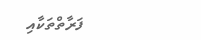ފަރާތްތަކާއި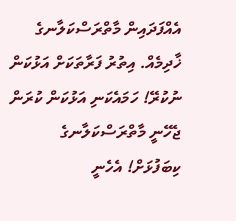އެއްފަދައިން މާތްރަސްކަލާނގެ ޚާދިމެއް. އިތުރު ފަރާތަކަށް އަޅުކަން ނުކުރޭ! ހަމައެކަނި އަޅުކަން ކުރަން ޖެހޭނީ މާތްރަސްކަލާނގެ ކިބަފުޅަށް! އެހެނީ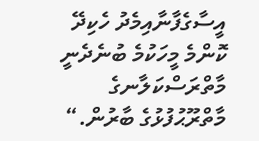އީސާގެފާނާއިމެދު ހެކިދޭ ކޮންމެ މީހަކުމެ ބުނެދެނީ މާތްރަސްކަލާނގެ މާތްރޫޙުފުޅުގެ ބާރުން.“